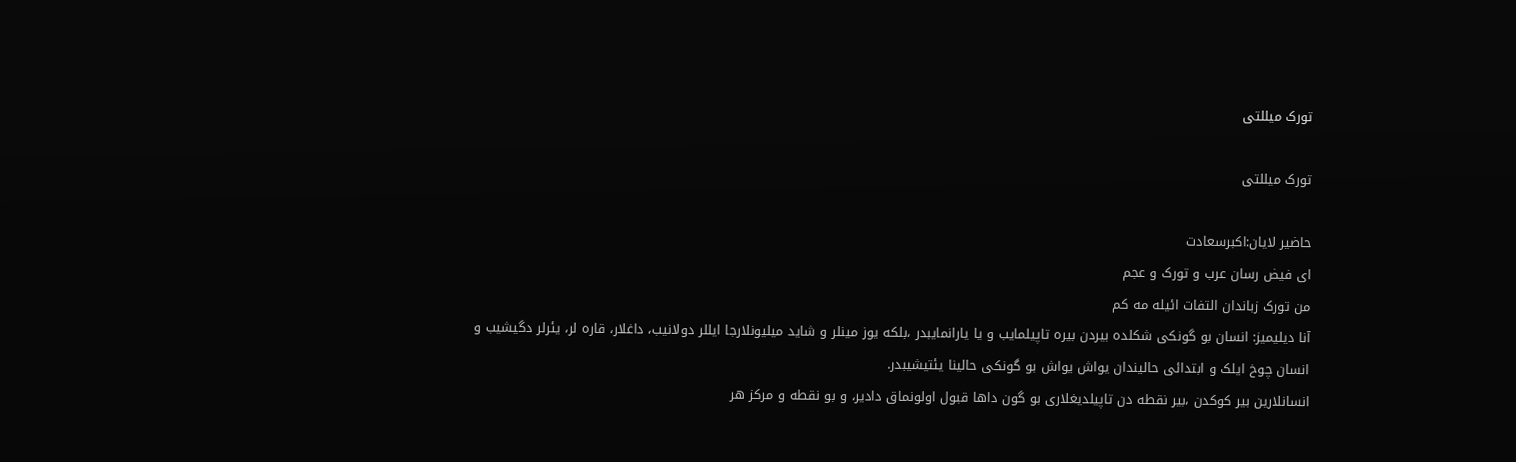تورک میللتی

تورک میللتی

حاضیر لایان:اکبرسعادت
ای فیض رسان عرب و تورک و عجم
من تورک زباندان التفات ائیله مه کم
آنا دیلیمیز: انسان بو گونکی شکلده بیردن بیره تاپیلمایب و یا یارانمایبدر ،بلکه یوز مینلر و شاید میلیونلارجا ایللر دولانیب، داغلار، قاره لر، یئرلر دگیشیب و انسان چوخ ایلک و ابتدائی حالیندان یواش یواش بو گونکی حالینا یئتیشیبدر.
انسانلارین بیر کوکدن ،بیر نقطه دن تاپیلدیغلاری بو گون داها قبول اولونماق دادیر، و بو نقطه و مرکز هر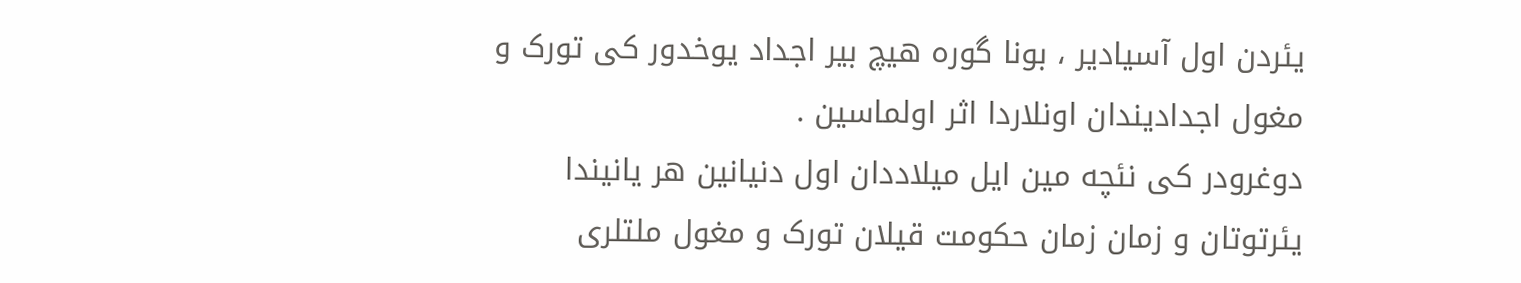یئردن اول آسیادیر ، بونا گوره هیچ بیر اجداد یوخدور کی تورک و مغول اجدادیندان اونلاردا اثر اولماسین .
دوغرودر کی نئچه مین ایل میلاددان اول دنیانین هر یانیندا یئرتوتان و زمان زمان حکومت قیلان تورک و مغول ملتلری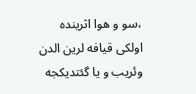،سو و هوا اثرینده اولکی قیافه لرین الدن وئریب و یا گئتدیکجه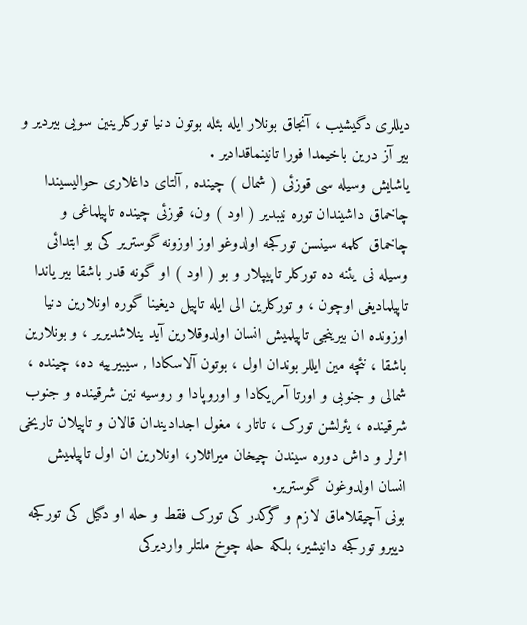دیللری دگیشیب ، آنجاق بونلار ایله بئله بوتون دنیا تورکلرینین سویی بیردیر و بیر آز درین باخیمدا فورا تانینماقدادیر .
یاشایش وسیله سی قوزئی ( شمال ) چینده , آلتای داغلاری حوالیسیندا چاخماق داشیندان توره نیبدیر ( اود ) ون، قوزئی چینده تاپیلماغی و چاخماق کلمه سینسن تورکجه اولدوغو اوز اوزونه گوستریر کی بو ابتدائی وسیله نی یئنه ده تورکلر تاپیپلار و بو ( اود ) او گونه قدر باشقا بیر یاندا تاپیلمادیغی اوچون ، و تورکلرین الی ایله تاپیل دیغینا گوره اونلارین دنیا اوزونده ان بیرینجی تاپیلمیش انسان اولدوقلارین آید ینلاشدیریر ، و بونلارین باشقا ، نئچه مین ایللر بوندان اول ، بوتون آلاسکادا , سیبیرییه ده، چینده ، شمالی و جنوبی و اورتا آمریکادا و اوروپادا و روسیه نین شرقینده و جنوب شرقینده ، یئرلشن تورک ، تاتار ، مغول اجدادیندان قالان و تاپیلان تاریخی اثرلر و داش دوره سیندن چیخان میراثلار، اونلارین ان اول تاپیلمیش انسان اولدوغون گوستریر.
بونی آچیقلاماق لازم و گرکدر کی تورک فقط و حله او دگیل کی تورکجه دییرو تورکجه دانیشیر، بلکه حله چوخ ملتلر واردیرکی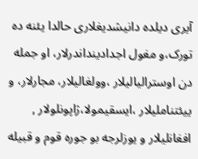آیری دیلده دانیشدیغلاری حالدا یئنه ده تورک،و مغول اجدادینداندرلار، او جمله دن اوسترالیالیلار ،وولغالیلار، مجارلار، و ییئتناملیلار ،ایسقیمولا،ژاپونلولار , افغانلیلار و یوزلرجه بو جوره قوم و قبیله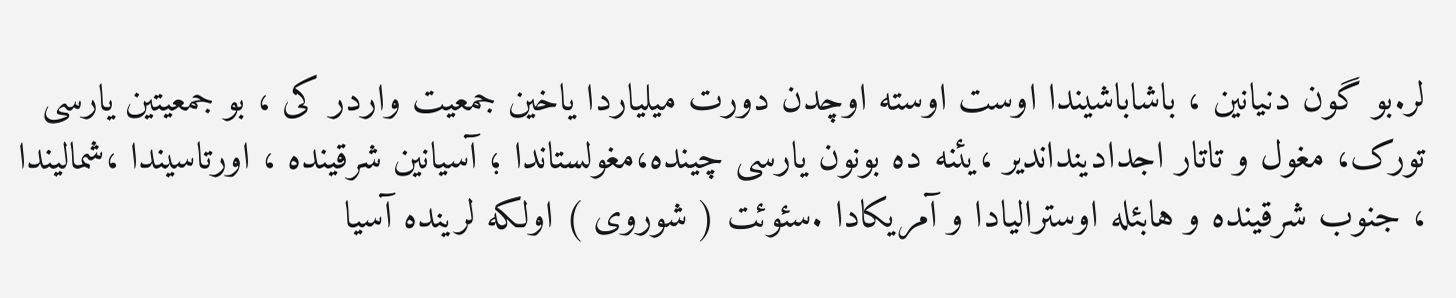لر.بو گون دنیانین ، باشاباشیندا اوست اوسته اوچدن دورت میلیاردا یاخین جمعیت واردر کی ، بو جمعیتین یارسی تورک، مغول و تاتار اجدادینداندیر ،یئنه ده بونون یارسی چینده،مغولستاندا ؛ آسیانین شرقینده ، اورتاسیندا ،شمالیندا ، جنوب شرقینده و هابئله اوسترالیادا و آمریکادا .سئوئت ( شوروی ) اولکه لرینده آسیا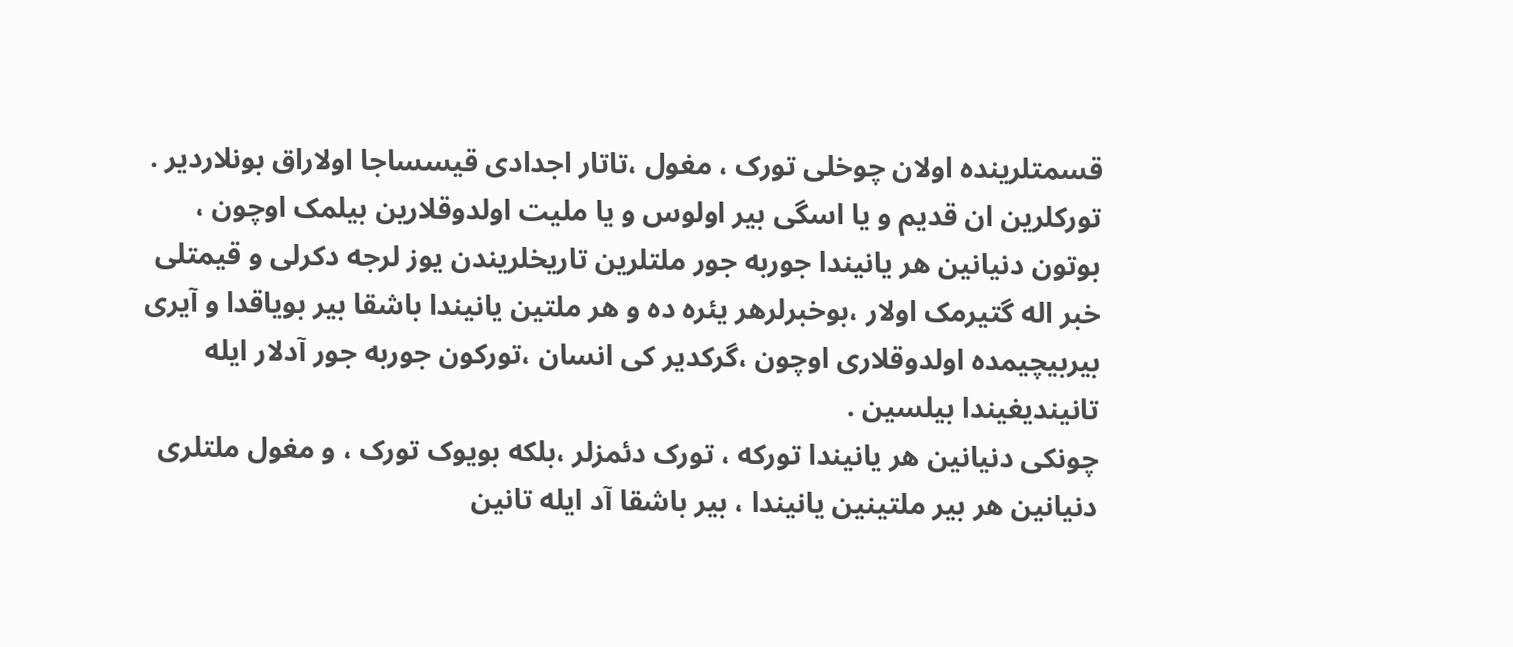قسمتلرینده اولان چوخلی تورک ، مغول ،تاتار اجدادی قیسساجا اولاراق بونلاردیر .
تورکلرین ان قدیم و یا اسگی بیر اولوس و یا ملیت اولدوقلارین بیلمک اوچون ، بوتون دنیانین هر یانیندا جوربه جور ملتلرین تاریخلریندن یوز لرجه دکرلی و قیمتلی خبر اله گتیرمک اولار ،بوخبرلرهر یئره ده و هر ملتین یانیندا باشقا بیر بویاقدا و آیری بیربیچیمده اولدوقلاری اوچون ،گرکدیر کی انسان ،تورکون جوربه جور آدلار ایله تانیندیغیندا بیلسین .
چونکی دنیانین هر یانیندا تورکه ، تورک دئمزلر ،بلکه بویوک تورک ، و مغول ملتلری دنیانین هر بیر ملتینین یانیندا ، بیر باشقا آد ایله تانین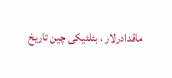ماقدادرلار ، بئلئیکی چین تاریخ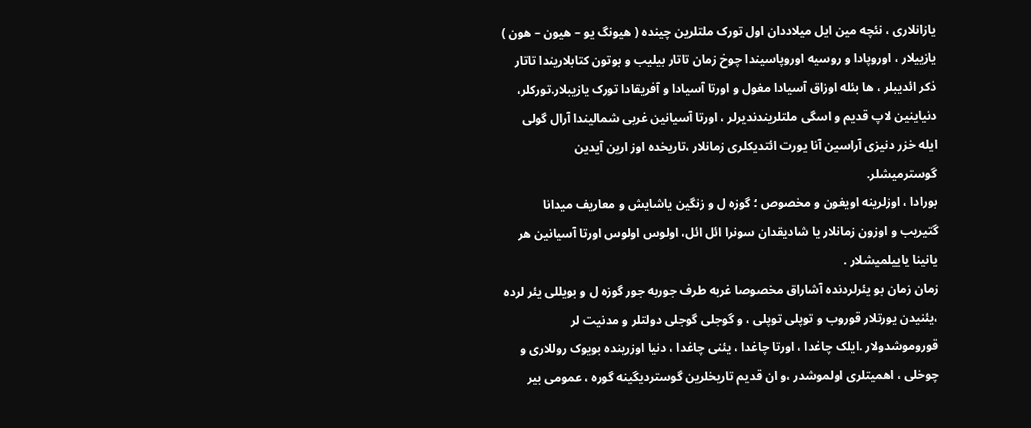یازانلاری ، نئچه مین ایل میلاددان اول تورک ملتلرین چینده ( هیونگ یو – هیون – هون ) یازییلار ، اوروپادا و روسیه اوروپاسیندا چوخ زمان تاتار بیلیب و بوتون کتابلاریندا تاتار ذکر ائدیبلر ، ها بئله اوزاق آسیادا مغول و اورتا آسیادا و آفریقادا تورک یازیبلار.تورکلر، دنیاینین لاپ قدیم و اسگی ملتلریندندیرلر ، اورتا آسیانین غربی شمالیندا آرال گولی ایله خزر دنیزی آراسین آنا یورت ائتدیکلری زمانلار ،تاریخده اوز ارین آیدین گوسترمیشلر.
بورادا ، اوزلرینه اویغون و مخصوص ؛ گوزه ل و زنگین یاشایش و معاریف میدانا گتیریب و اوزون زمانلار یا شادیقدان سونرا ائل ائل، اولوس اولوس اورتا آسیانین هر یانینا یاییلمیشلار .
زمان زمان بو یئرلردنده آشاراق مخصوصا غربه طرف جوربه جور گوزه ل و بویللی یئر لرده ،یئنیدن یورتلار قوروب و توپلی توپلی ، و گوجلی گوجلی دولتلر و مدنیت لر قوروموشدولار .ایلک چاغدا ، اورتا چاغدا ، یئنی چاغدا ، دنیا اوزرینده بویوک روللاری و چوخلی ، اهمیتلری اولموشدر ،و ان قدیم تاریخلرین گوستردیگینه گوره ، عمومی بیر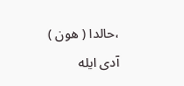،حالدا ( هون ) آدی ایله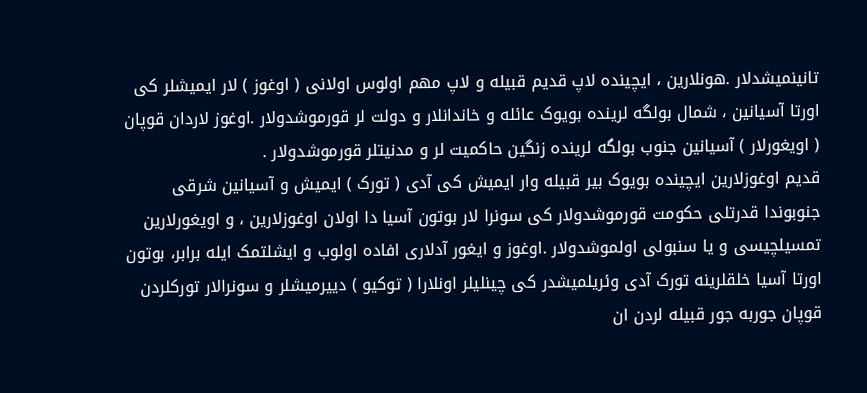تانینمیشدلار .هونلارین ، ایچینده لاپ قدیم قبیله و لاپ مهم اولوس اولانی ( اوغوز ) لار ایمیشلر کی اورتا آسیانین ، شمال بولگه لرینده بویوک عائله و خاندانلار و دولت لر قورموشدولار .اوغوز لاردان قوپان ( اویغورلار ) آسیانین جنوب بولگه لرینده زنگین حاکمیت لر و مدنیتلر قورموشدولار .
قدیم اوغوزلارین ایچینده بویوک بیر قبیله وار ایمیش کی آدی ( تورک ) ایمیش و آسیانین شرقی جنوبوندا قدرتلی حکومت قورموشدولار کی سونرا لار بوتون آسیا دا اولان اوغوزلارین ، و اویغورلارین تمسیلچیسی و یا سنبولی اولموشدولار .اوغوز و ایغور آدلاری افاده اولوب و ایشلتمک ایله برابر، بوتون اورتا آسیا خلقلرینه تورک آدی وئریلمیشدر کی چینلیلر اونلارا ( توکیو ) دییرمیشلر و سونرالار تورکلردن قوپان جوربه جور قبیله لردن ان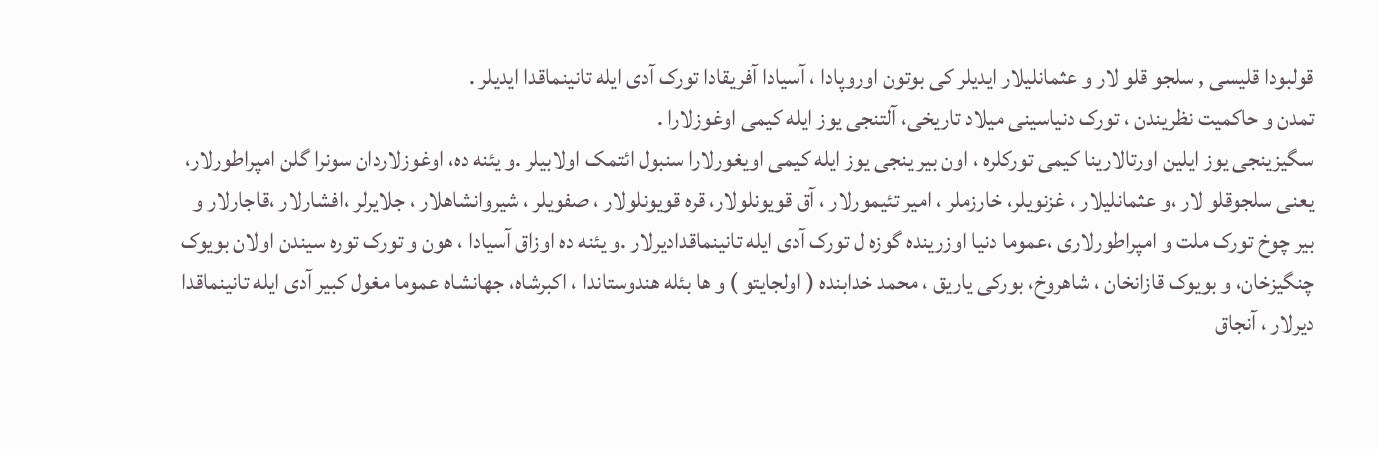قولبودا قلیسی , سلجو قلو لار و عثمانلیلار ایدیلر کی بوتون اوروپادا ، آسیادا آفریقادا تورک آدی ایله تانینماقدا ایدیلر .
تمدن و حاکمیت نظریندن ، تورک دنیاسینی میلاد تاریخی، آلتنجی یوز ایله کیمی اوغوزلارا .
سگیزینجی یوز ایلین اورتالارینا کیمی تورکلره ، اون بیر ینجی یوز ایله کیمی اویغورلارا سنبول ائتمک اولابیلر .و یئنه ده، اوغوزلاردان سونرا گلن امپراطورلار، یعنی سلجوقلو لار ،و عثمانلیلار ، غزنویلر، خارزملر ، امیر تئیمورلار ، آق قویونلولار، قره قویونلولار ، صفویلر ، شیروانشاهلار ، جلایرلر ،افشارلار ،قاجارلار و بیر چوخ تورک ملت و امپراطورلاری ،عموما دنیا اوزرینده گوزه ل تورک آدی ایله تانینماقدادیرلار .و یئنه ده اوزاق آسیادا ، هون و تورک توره سیندن اولان بویوک چنگیزخان، و بویوک قازانخان ، شاهروخ، بورکی یاریق ، محمد خدابنده ( اولجایتو ) و ها بئله هندوستاندا ، اکبرشاه، جهانشاه عموما مغول کبیر آدی ایله تانینماقدا دیرلار ، آنجاق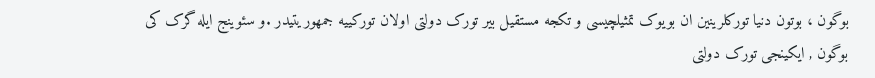بوگون ، بوتون دنیا تورکلرینین ان بویوک تمثیلچیسی و تکجه مستقیل بیر تورک دولتی اولان تورکییه جمهوریتیدر .و سئوینج ایله گرک کی بوگون , ایکینجی تورک دولتی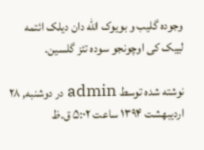وجوده گلیب و بویوک الله دان دیلک ائتمه لییک کی اوچونجو سوده تئز گلسین.

نوشته شده توسط admin در دوشنبه, ۲۸ اردیبهشت ۱۳۹۴ ساعت ۵:۰۲ ق.ظ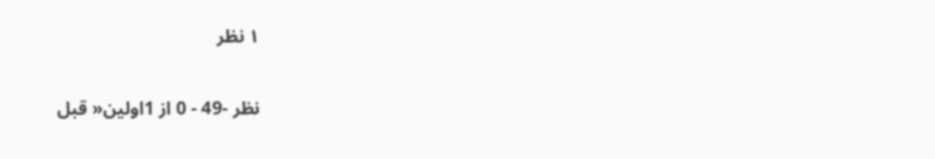۱ نظر

نظر -49 - 0 از 1اولین« قبل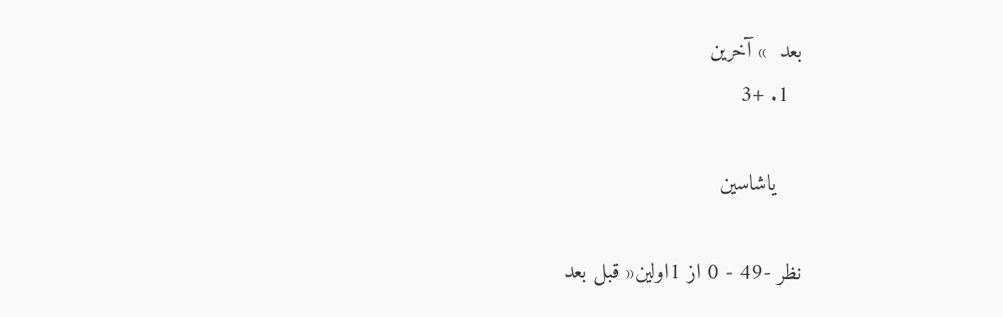بعد  » آخرین
  1. +3

    یاشاسین

نظر -49 - 0 از 1اولین« قبل بعد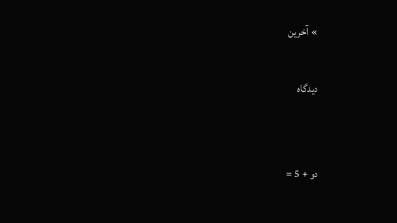» آخرین

دیدگاه


دو + 5 =